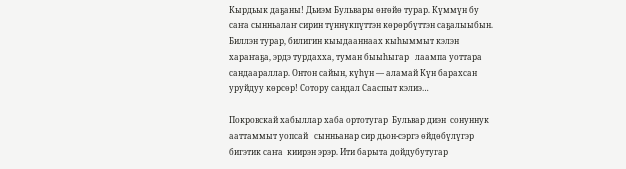Кырдьык даҕаны! Дьиэм Бульвары өҥөйө турар. Күммүн бу саҥа сынньалаҥ сирин түннүкпүттэн көрөрбүттэн саҕалыыбын. Биллэн турар, билигин кыыдааннаах кыһыммыт кэлэн хараҥаҕа, эрдэ турдахха, туман быыһыгар   лаампа уоттара сандаараллар. Онтон сайын, күһүн — аламай Күн барахсан уруйдуу көрсөр! Сотору сандал Сааспыт кэлиэ…

Покровскай хабыллар хаба ортотугар  Бульвар диэн  сонуннук  ааттаммыт уопсай   сынньанар сир дьон-сэргэ өйдөбүлүгэр бигэтик саҥа  киирэн эрэр. Ити барыта дойдубутугар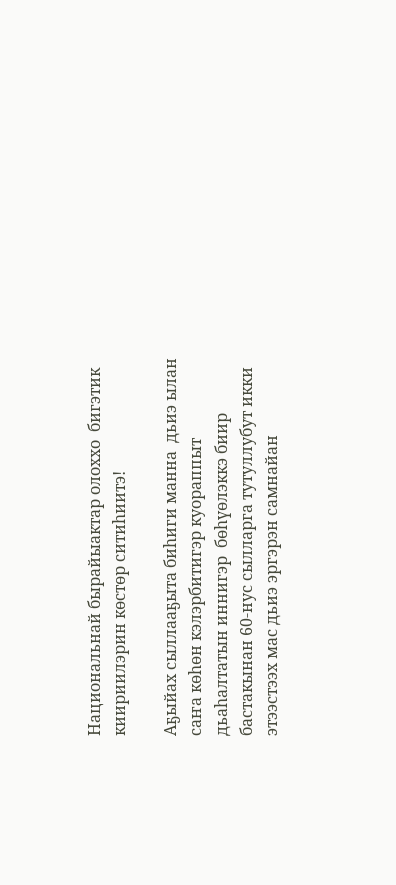Национальнай бырайыактар олоххо  бигэтик киириилэрин көстөр ситиһиитэ!

Аҕыйах сыллааҕыта биһиги манна  дьиэ ылан саҥа көһөн кэлэрбитигэр куораппыт дьаһалтатын иннигэр  бөһүөлэккэ биир бастакынан 60-нус сылларга тутуллубут икки этээстээх мас дьиэ эргэрэн самнайан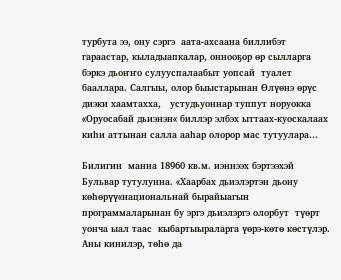турбута ээ, ону сэргэ  аата-ахсаана биллибэт  гараастар, кыладыапкалар, оннооҕор өр сылларга бэркэ дьоҥҥо сулууспалаабыт уопсай  туалет бааллара. Салгыы, олор быыстарынан Өлүөнэ өрүс диэки хаамтахха,   устудьуоннар туппут норуокка «Оруосабай дьиэнэн« биллэр элбэх ыттаах-куоскалаах киһи аттынан салла ааһар олорор мас тутуулара…

Билигин  манна 18960 кв.м. иэннээх бэртээхэй Бульвар тутулунна. «Хаарбах дьиэлэртэн дьону көһөрүү«национальнай бырайыагын программаларынан бу эргэ дьиэлэргэ олорбут  түөрт уонча ыал таас  кыбартыыраларга үөрэ-көтө көстүлэр. Аны кинилэр, төһө да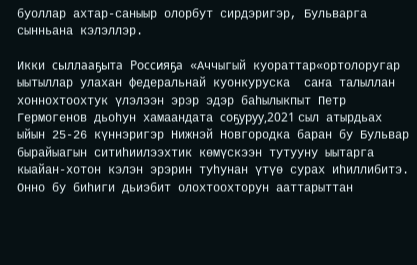буоллар ахтар-саныыр олорбут сирдэригэр, Бульварга сынньана кэлэллэр.

Икки сыллааҕыта Россияҕа «Аччыгый куораттар«ортолоругар ыытыллар улахан федеральнай куонкуруска  саҥа талыллан хоннохтоохтук үлэлээн эрэр эдэр баһылыкпыт Петр Гермогенов дьоһун хамаандата соҕуруу,2021 сыл атырдьах ыйын 25-26 күннэригэр Нижнэй Новгородка баран бу Бульвар бырайыагын ситиһиилээхтик көмүскээн тутууну ыытарга кыайан-хотон кэлэн эрэрин туһунан үтүө сурах иһиллибитэ. Онно бу биһиги дьиэбит олохтоохторун ааттарыттан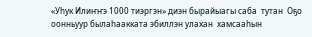«Уһук Илиҥҥэ 1000 тиэргэн» диэн бырайыагы саба  тутан  Оҕо оонньуур былаһаакката эбиллэн улахан  хамсааһын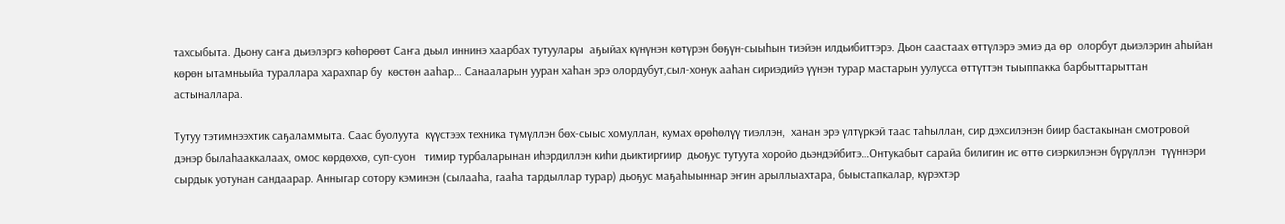тахсыбыта. Дьону саҥа дьиэлэргэ көһөрөөт Саҥа дьыл иннинэ хаарбах тутуулары  аҕыйах күнүнэн көтүрэн бөҕүн-сыыһын тиэйэн илдьибиттэрэ. Дьон саастаах өттүлэрэ эмиэ да өр  олорбут дьиэлэрин аһыйан көрөн ытамньыйа тураллара харахпар бу  көстөн ааһар… Санааларын ууран хаһан эрэ олордубут,сыл-хонук ааһан сириэдийэ үүнэн турар мастарын уулусса өттүттэн тыыппакка барбыттарыттан астыналлара.

Тутуу тэтимнээхтик саҕаламмыта. Саас буолуута  күүстээх техника түмүллэн бөх-сыыс хомуллан, кумах өрөһөлүү тиэллэн,  ханан эрэ үлтүркэй таас таһыллан, сир дэхсилэнэн биир бастакынан смотровой дэнэр былаһааккалаах, омос көрдөххө, суп-суон   тимир турбаларынан иһэрдиллэн киһи дьиктиргиир  дьоҕус тутуута хоройо дьэндэйбитэ…Онтукабыт сарайа билигин ис өттө сиэркилэнэн бүрүллэн  түүннэри сырдык уотунан сандаарар. Анныгар сотору кэминэн (сылааһа, гааһа тардыллар турар) дьоҕус маҕаһыыннар эҥин арыллыахтара, быыстапкалар, күрэхтэр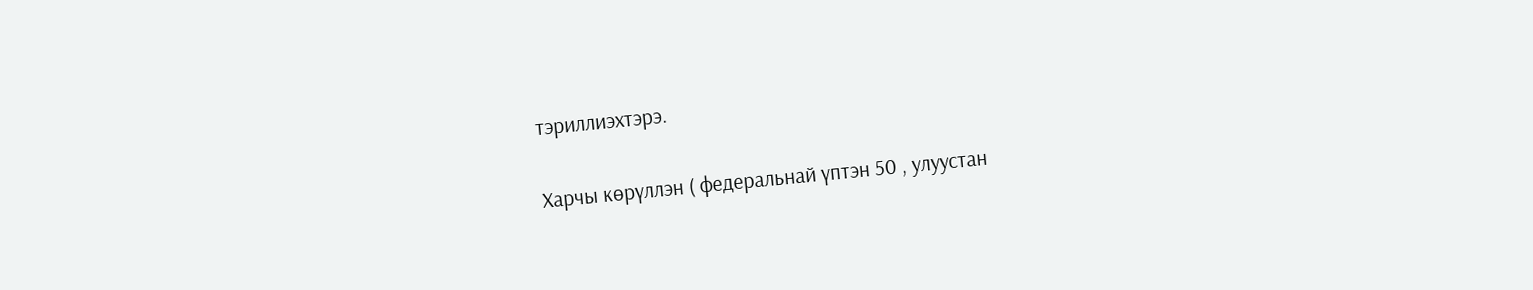тэриллиэхтэрэ.

Харчы көрүллэн ( федеральнай үптэн 50 , улуустан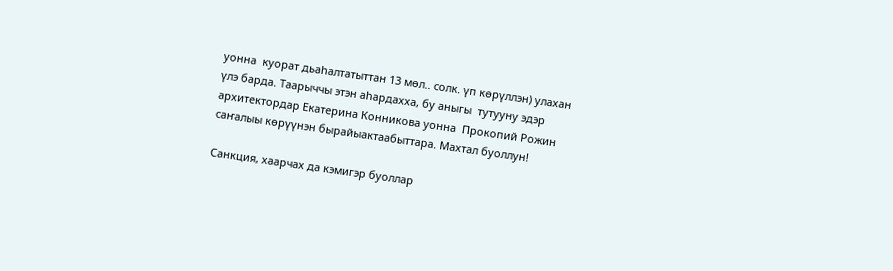уонна  куорат дьаһалтатыттан 13 мөл.. солк. үп көрүллэн) улахан  үлэ барда. Таарыччы этэн аһардахха, бу аныгы  тутууну эдэр архитектордар Екатерина Конникова уонна  Прокопий Рожин саҥалыы көрүүнэн бырайыактаабыттара. Махтал буоллун!

Санкция, хаарчах да кэмигэр буоллар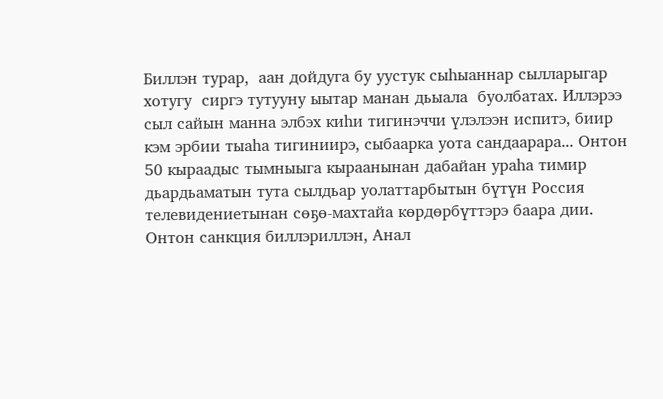Биллэн турар,  аан дойдуга бу уустук сыһыаннар сылларыгар хотугу  сиргэ тутууну ыытар манан дьыала  буолбатах. Иллэрээ сыл сайын манна элбэх киһи тигинэччи үлэлээн испитэ, биир кэм эрбии тыаһа тигиниирэ, сыбаарка уота сандаарара... Онтон 50 кыраадыс тымныыга кыраанынан дабайан ураһа тимир  дьардьаматын тута сылдьар уолаттарбытын бүтүн Россия телевидениетынан сөҕө-махтайа көрдөрбүттэрэ баара дии. Онтон санкция биллэриллэн, Анал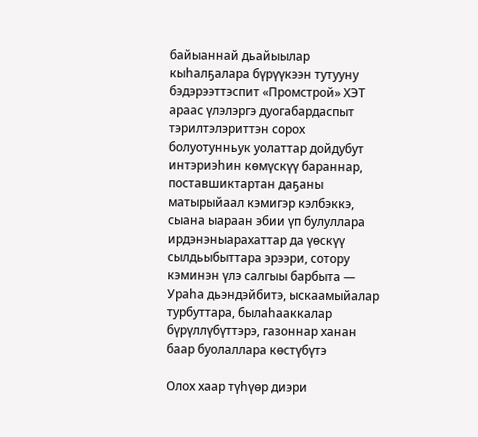байыаннай дьайыылар кыһалҕалара бүрүүкээн тутууну бэдэрээттэспит «Промстрой» ХЭТ   араас үлэлэргэ дуогабардаспыт тэрилтэлэриттэн сорох  болуотунньук уолаттар дойдубут интэриэһин көмүскүү бараннар, поставшиктартан даҕаны матырыйаал кэмигэр кэлбэккэ, сыана ыараан эбии үп булуллара ирдэнэныарахаттар да үөскүү сылдьыбыттара эрээри, сотору кэминэн үлэ салгыы барбыта — Ураһа дьэндэйбитэ, ыскаамыйалар турбуттара, былаһааккалар бүрүллүбүттэрэ, газоннар ханан баар буолаллара көстүбүтэ

Олох хаар түһүөр диэри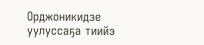Орджоникидзе уулуссаҕа тиийэ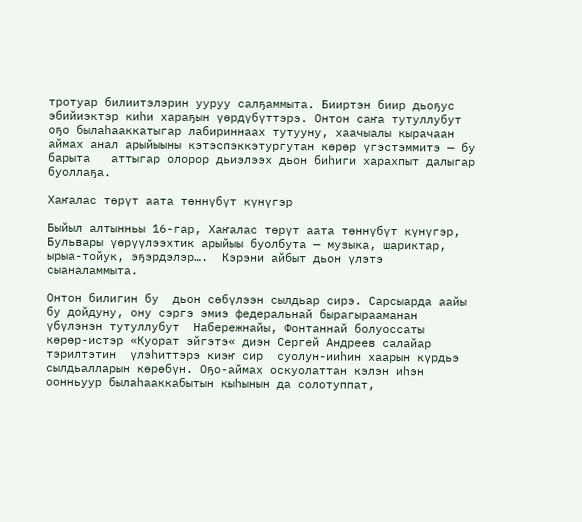тротуар билиитэлэрин ууруу салҕаммыта. Бииртэн биир дьоҕус эбийиэктэр киһи хараҕын үөрдүбүттэрэ. Онтон саҥа тутуллубут оҕо былаһааккатыгар лабириннаах тутууну, хаачыалы кырачаан аймах анал арыйыыны кэтэспэккэтургутан көрөр үгэстэммитэ — бу барыта   аттыгар олорор дьиэлээх дьон биһиги харахпыт далыгар буоллаҕа.

Хаҥалас төрүт аата төннүбүт күнүгэр

Быйыл алтынньы 16-гар, Хаҥалас төрүт аата төннүбүт күнүгэр, Бульвары үөрүүлээхтик арыйыы буолбута — музыка, шариктар, ырыа-тойук, эҕэрдэлэр….  Кэрэни айбыт дьон үлэтэ сыаналаммыта.

Онтон билигин бу  дьон сөбүлээн сылдьар сирэ. Сарсыарда аайы бу дойдуну, ону сэргэ эмиэ федеральнай бырагырааманан үбүлэнэн тутуллубут  Набережнайы, Фонтаннай болуоссаты  көрөр-истэр «Куорат эйгэтэ« диэн Сергей Андреев салайар тэрилтэтин  үлэһиттэрэ киэҥ сир  суолун-ииһин хаарын күрдьэ сылдьалларын көрөбүн. Оҕо-аймах оскуолаттан кэлэн иһэн  оонньуур былаһааккабытын кыһынын да солотуппат,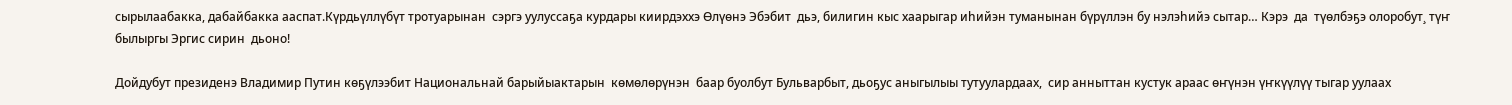сырылаабакка, дабайбакка ааспат.Күрдьүллүбүт тротуарынан  сэргэ уулуссаҕа курдары киирдэххэ Өлүөнэ Эбэбит  дьэ, билигин кыс хаарыгар иһийэн туманынан бүрүллэн бу нэлэһийэ сытар… Кэрэ  да  түөлбэҕэ олоробут¸ түҥ былыргы Эргис сирин  дьоно!

Дойдубут президенэ Владимир Путин көҕүлээбит Национальнай барыйыактарын  көмөлөрүнэн  баар буолбут Бульварбыт, дьоҕус аныгылыы тутуулардаах,  сир анныттан кустук араас өҥүнэн үҥкүүлүү тыгар уулаах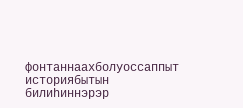фонтаннаахболуоссаппыт историябытын билиһиннэрэр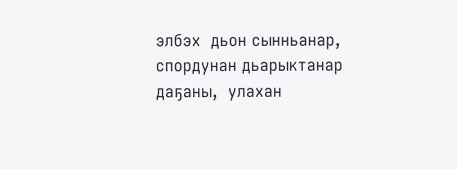элбэх  дьон сынньанар, спордунан дьарыктанар даҕаны,  улахан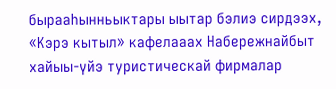бырааһынньыктары ыытар бэлиэ сирдээх, «Кэрэ кытыл» кафелааах Набережнайбыт хайыы-үйэ туристическай фирмалар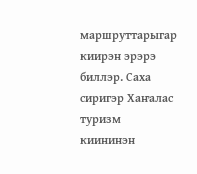маршруттарыгар киирэн эрэрэ биллэр. Саха сиригэр Хаҥалас туризм киининэн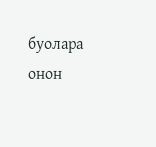буолара онон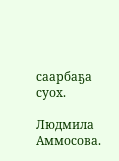саарбаҕа суох.

Людмила Аммосова.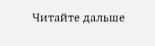Читайте дальше